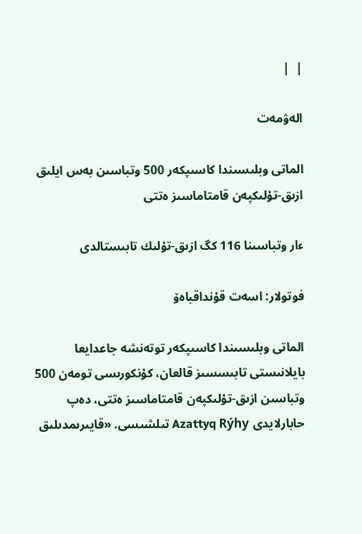|  |

الەۋمەت

الماتى وبلىسىندا كاسىپكەر 500 وتباسىن بەس ايلىق ازىق-تۇلىكپەن قامتاماسىز ەتتى

ءار وتباسىنا 116 كگ ازىق-تۇلىك تابىستالدى

فوتولار: اسەت قۇنداقباەۆ

الماتى وبلىسىندا كاسىپكەر توتەنشە جاعدايعا بايلانىستى تابىسسىز قالعان، كۇنكورىسى تومەن 500 وتباسىن ازىق-تۇلىكپەن قامتاماسىز ەتتى، دەپ حابارلايدى Azattyq Rýhy تىلشىسى. «قايىرىمدىلىق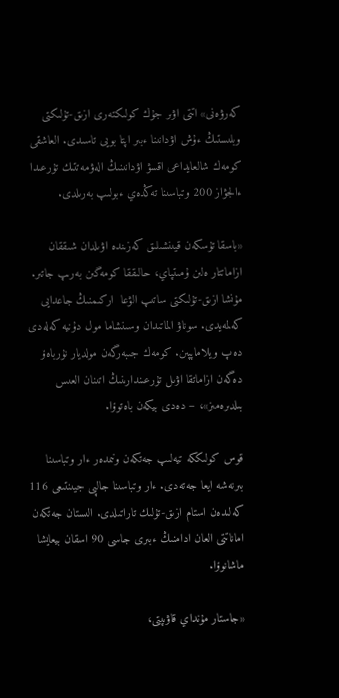كەرۋەنى» اتتى اۋىر جۇك كولىكتەرى ازىق-تۇلىكتى وبلىستىڭ ءۇش اۋدانىنا ءبىر اپتا بويى تاسىدى. العاشقى كومەك شالعايداعى اقسۋ اۋدانىنىڭ الەۋمەتتىك تۇرعىدا ءالجۋاز 200 وتباسىنا تەڭدەي ءبولىپ بەرىلدى.

«باسقا تۇسكەن قيىنشىلىق كەزىندە اۋىلدان شىققان ازاماتتار ەلىن ۇمىتپاي، حالىققا كومەگىن بەرىپ جاتىر. مۇنشا ازىق-تۇلىكتى ساتىپ الۋعا  اركىمنىڭ جاعدايى كەلمەيدى. سوناۋ الماتىدان وسىنشاما مول دۇنيە كەلەدى دەپ ويلاماپپىن. كومەك جىبەرگەن مولديار نۇرباەۆ دەگەن ازاماتقا اۋىل تۇرعىندارىنىڭ اتىنان العىس بىلدىرەمىز»، – دەدى بيكەن باەتوۆا.

قوس كولىككە تيەلىپ جەتكەن ونىمدەر ءار وتباسىنا بىرنەشە ايعا جەتەدى. ءار وتباسىنا جالپى جيىنتىعى 116 كەلىدەن استام ازىق-تۇلىك تاراتىلدى. الىستان جەتكەن اماناتتى العان ادامنىڭ ءبىرى جاسى 90 اسقان بيعايشا ماشانوۆا.

«جاستار مۇنداي قاۋىپتى،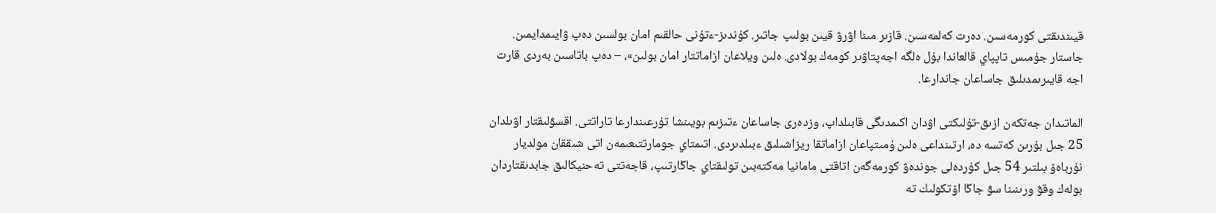قيىندىقتى كورمەسىن. دەرت كەلمەسىن. قازىر مىنا اۋرۋ قيىن بولىپ جاتىر. كۇندىز-ءتۇنى حالقىم امان بولسىن دەپ ۋايىمدايمىن. جاستار جۇمىس تاپپاي قالعاندا بۇل ەلگە اجەپتاۋىر كومەك بولادى. ەلىن ويلاعان ازاماتتار امان بولىن»، – دەپ باتاسىن بەردى قارت اجە قايىرىمدىلىق جاساعان جاندارعا.

الماتىدان جەتكەن ازىق-تۇلىكتى اۋدان اكىمدىگى قابىلداپ، وزدەرى جاساعان ءتىزىم بويىنشا تۇرعىندارعا تاراتتى. اقسۋلىقتار اۋىلدان 25 جىل بۇرىن كەتسە دە، ارتىنداعى ەلىن ۇمىتپاعان ازاماتقا ريزاشىلىق ءبىلدىردى. اتىمتاي جومارتتىعىمەن اتى شىققان مولديار نۇرباەۆ بىلتىر 54 جىل كۇردەلى جوندەۋ كورمەگەن اتاقتى مامانيا مەكتەبىن تولىقتاي جاڭارتىپ، قاجەتتى تەحنيكالىق جابدىقتاردان بولەك وقۋ ورىنىنا سۋ جاڭا اۆتكولىك تە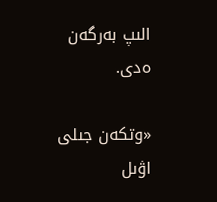الىپ بەرگەن ەدى.

«وتكەن جىلى اۋىل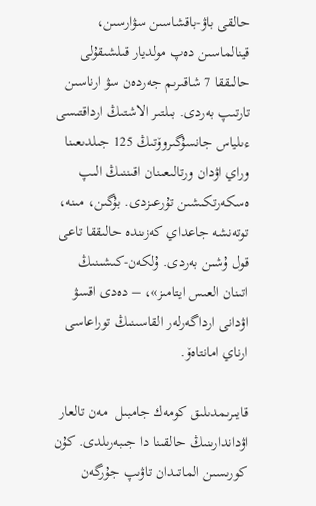حالقى باۋ-باقشاسىن سۋارسىن، قينالماسىن دەپ مولديار قىلشىقۇلى حالىققا 7 شاقىرىم جەردەن سۋ ارناسىن تارتىپ بەردى. بىلتىر الاشتىڭ ارداقتىسى ءىلياس جانسۇگىروۆتىڭ 125 جىلدىعىنا وراي اۋدان ورتالىعىنان اقىننىڭ الىپ ەسكەرتكىشىن تۇرعىزدى. بۇگىن، مىنە، توتەنشە جاعداي كەزىندە حالىققا تاعى قول ۇشىن بەردى. ۇلكەن-كىشىنىڭ اتىنان العىس ايتامىز»، – دەدى اقسۋ اۋدانى ارداگەرلەر القاسىنىڭ توراعاسى ارناي امانتاەۆ.

قايىرىمدىلىق كومەك جامبىل  مەن تالعار اۋداندارىنىڭ حالقىنا دا جىبەرىلدى. كۇن كورىسىن الماتىدان تاۋىپ جۇرگەن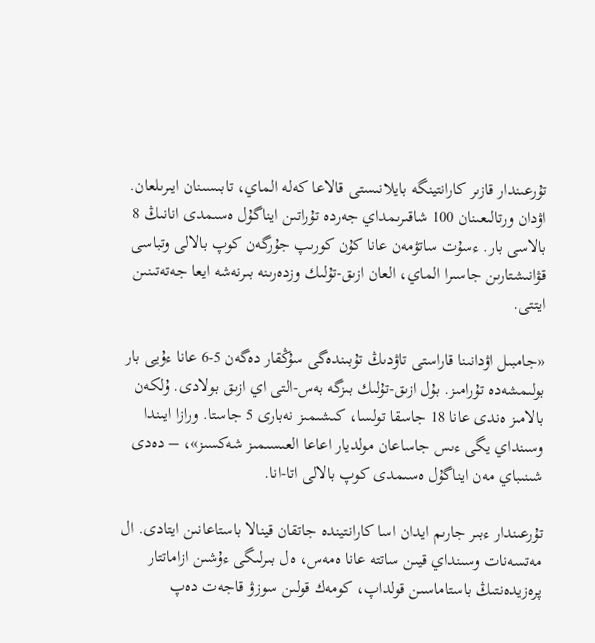تۇرعىندار قازىر كارانتينگە بايلانىستى قالاعا كەلە الماي، تابىسىنان ايىرىلعان. اۋدان ورتالىعىنان 100 شاقىرىمداي جەردە تۇراتىن ايناگۇل ەسىمدى انانىڭ 8 بالاسى بار. ءسۇت ساتۋمەن عانا كۇن كورىپ جۇرگەن كوپ بالالى وتباسى قۋانىشتارىن جاسىرا الماي، العان ازىق-تۇلىك وزدەرىنە بىرنەشە ايعا جەتەتىنىن ايتتى.

«جامبىل اۋدانىنا قاراستى تاۋدىڭ تۇبىندەگى سۇڭقار دەگەن 5-6 عانا ءۇيى بار بولىمشەدە تۇرامىز. بۇل ازىق-تۇلىك بىزگە بەس-التى اي ازىق بولادى. ۇلكەن بالامىز ەندى عانا 18 جاسقا تولسا، كىشىمىز نەبارى 5 جاستا. ورازا ايىندا وسىنداي يگى ءىس جاساعان مولديار اعاعا العىسىمىز شەكسىز»، – دەدى شىنىباي مەن ايناگۇل ەسىمدى كوپ بالالى اتا-انا.

تۇرعىندار ءبىر جارىم ايدان اسا كارانتيندە جاتقان قينالا باستاعانىن ايتادى. ال مەتسەنات وسىنداي قيىن ساتتە عانا ەمەس، ەل بىرلىگى ءۇشىن ازاماتتار پرەزيدەنتىڭ باستاماسىن قولداپ، كومەك قولىن سوزۋ قاجەت دەپ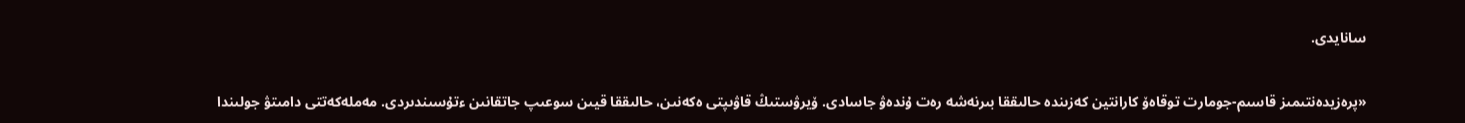سانايدى.

«پرەزيدەنتىمىز قاسىم-جومارت توقاەۆ كارانتين كەزىندە حالىققا بىرنەشە رەت ۇندەۋ جاسادى. ۆيرۋستىڭ قاۋىپتى ەكەنىن، حالىققا قيىن سوعىپ جاتقانىن ءتۇسىندىردى. مەملەكەتتى دامىتۋ جولىندا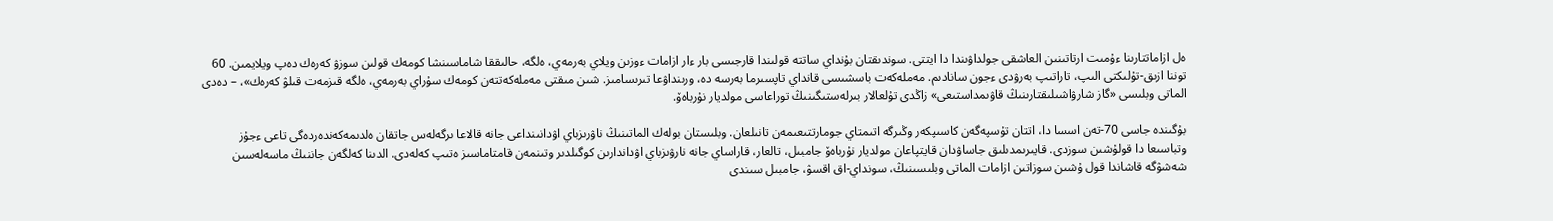ەل ازاماتتارىنا ءۇمىت ارتاتىنىن العاشقى جولداۋىندا دا ايتتى. سوندىقتان بۇنداي ساتتە قولىندا قارجىسى بار ءار ازامات ءوزىن ويلاي بەرمەي، ەلگە، حالىققا شاماسىنشا كومەك قولىن سوزۋ كەرەك دەپ ويلايمىن. 60 توننا ازىق-تۇلىكتى الىپ، تاراتىپ بەرۋدى ءجون سانادىم. مەملەكەت باسشىسى قانداي تاپسىرما بەرسە دە، ورىنداۋعا تىرىسامىز. شىن مىقتى مەملەكەتتەن كومەك سۇراي بەرمەي، ەلگە قىزمەت قىلۋ كەرەك»، – دەدى الماتى وبلىسى «گاز شارۋاشىلىقتارىنىڭ قاۋىمداستىعى» زاڭدى تۇلعالار بىرلەستىگىنىڭ توراعاسى مولديار نۇرباەۆ.

بۇگىندە جاسى 70-تەن اسسا دا، اتتان تۇسپەگەن كاسىپكەر وڭىرگە اتىمتاي جومارتتىعىمەن تانىلعان. وبلىستان بولەك الماتىنىڭ ناۋرىزباي اۋدانىنداعى جانە قالاعا ىرگەلەس جاتقان ەلدىمەكەندەردەگى تاعى ءجۇز وتباسىعا دا قولۇشىن سوزدى. قايىرىمدىلىق جاساۋدان قايتپاعان مولديار نۇرباەۆ جامبىل، تالعار، قاراساي جانە نارۋىزباي اۋداندارىن كوگىلدىر وتىنمەن قامتاماسىز ەتىپ كەلەدى. الدىنا كەلگەن جاننىڭ ماسەلەسىن شەشۋگە قاشاندا قول ۇشىن سوزاتىن ازامات الماتى وبلىسىنىڭ، سونداي-اق اقسۋ، جامبىل سىندى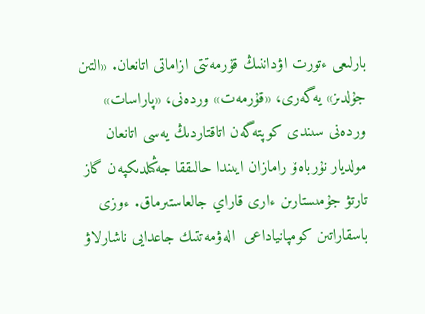بارلىعى ءتورت اۋداننىڭ قۇرمەتتى ازاماتى اتانعان. «التىن جۇلدىز» يەگەرى، «قۇرمەت» وردەنى، «پاراسات» وردەنى سىندى كوپتەگەن اتاقتاردىڭ يەسى اتانعان مولديار نۇرباەۆ رامازان ايىندا حالىققا جەڭىلدىكپەن گاز تارتۋ جۇمىستارىن ءارى قاراي جالعاستىرماق. ءوزى باسقاراتىن كومپانياداعى  الەۋمەتتىك جاعدايى ناشارلاۋ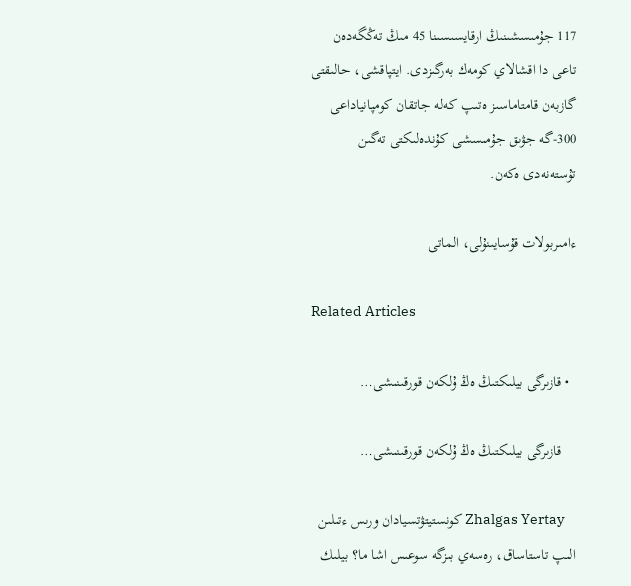117 جۇمىسشىنىڭ ارقايسىسىنا 45 مىڭ تەڭگەدەن تاعى دا اقشالاي كومەك بەرگىزدى. ايتپاقشى، حالىقتى گازبەن قامتاماسىز ەتىپ كەلە جاتقان كومپانياداعى 300-گە جۋىق جۇمىسشى كۇندەلىكتى تەگىن تۇستەنەدى ەكەن.

ءامىربولات قۇسايىنۇلى، الماتى

Related Articles

  • قازىرگى بيلىكتىڭ ەڭ ۇلكەن قورقىنىشى…

    قازىرگى بيلىكتىڭ ەڭ ۇلكەن قورقىنىشى…

    Zhalgas Yertay كونستيتۋتسيادان ورىس ءتىلىن الىپ تاستاساق، رەسەي بىزگە سوعىس اشا ما؟ بيلىك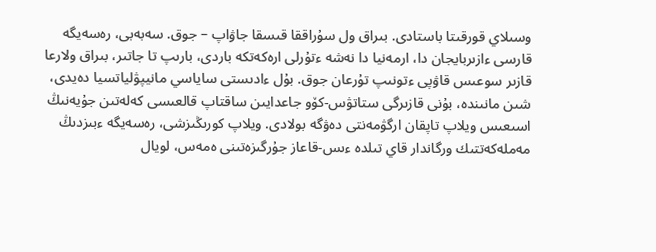وسىلاي قورقىتا باستادى. بىراق ول سۇراققا قىسقا جاۋاپ – جوق. سەبەبى، رەسەيگە قارسى ءازىربايجان دا، ارمەنيا دا نەشە ءتۇرلى ارەكەتكە باردى، بارىپ تا جاتىر، بىراق ولارعا قازىر سوعىس قاۋپى ءتونىپ تۇرعان جوق. بۇل ءادىستى ساياسي مانيپۋلياتسيا دەيدى، شىن مانىندە، بۇنى قازىرگى ستاتۋس-كۆو جاعدايىن ساقتاپ قالعىسى كەلەتىن جۇيەنىڭ اسىعىس ويلاپ تاپقان ارگۋمەنتى دەۋگە بولادى. ويلاپ كورىڭىزشى، رەسەيگە ءبىزدىڭ مەملەكەتتىك ورگاندار قاي تىلدە ءىس-قاعاز جۇرگىزەتىنى ەمەس، لويال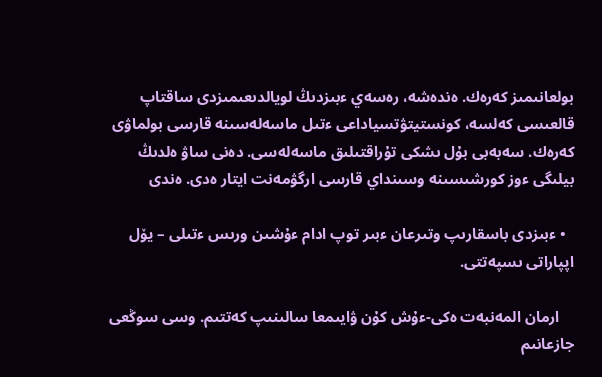بولعانىمىز كەرەك. ەندەشە، رەسەي ءبىزدىڭ لويالدىعىمىزدى ساقتاپ قالعىسى كەلسە، كونستيتۋتسياداعى ءتىل ماسەلەسىنە قارسى بولماۋى كەرەك. سەبەبى بۇل ىشكى تۇراقتىلىق ماسەلەسى. دەنى ساۋ ەلدىڭ بيلىگى ءوز كورشىسىنە وسىنداي قارسى ارگۋمەنت ايتار ەدى. ەندى

  • ءبىزدى باسقارىپ وتىرعان ءبىر توپ ادام ءۇشىن ورىس ءتىلى – يۆل اپپاراتى ىسپەتتى.

    ارمان المەنبەت ەكى-ءۇش كۇن ۋايىمعا سالىنىپ كەتتىم. وسى سوڭعى جازعانىم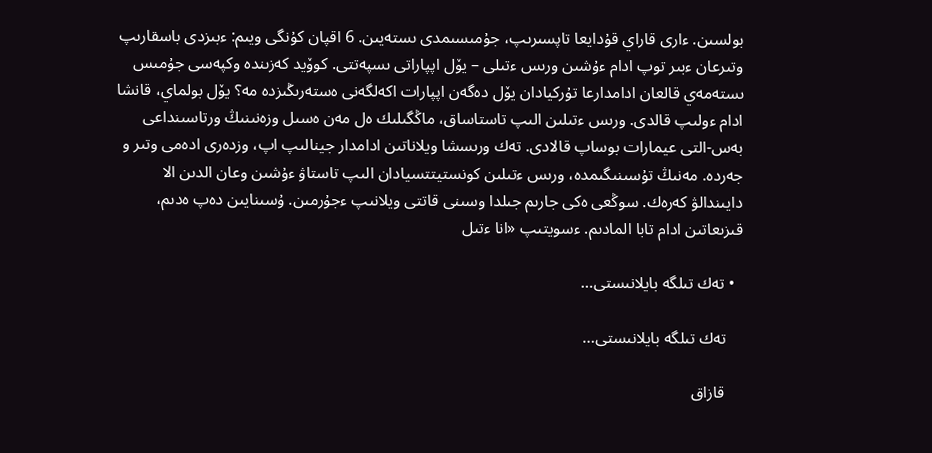بولسىن. ءارى قاراي قۇدايعا تاپسىرىپ، جۇمىسىمدى ىستەيىن. 6 اقپان كۇنگى ويىم: ءبىزدى باسقارىپ وتىرعان ءبىر توپ ادام ءۇشىن ورىس ءتىلى – يۆل اپپاراتى ىسپەتتى. كوۆيد كەزىندە وكپەسى جۇمىس ىستەمەي قالعان ادامدارعا تۇركيادان يۆل دەگەن اپپارات اكەلگەنى ەستەرىڭىزدە مە؟ يۆل بولماي، قانشا ادام ءولىپ قالدى. ورىس ءتىلىن الىپ تاستاساق، ماڭگىلىك ەل مەن ەسىل وزەنىنىڭ ورتاسىنداعى بەس-التى عيمارات بوساپ قالادى. تەك ورىسشا ويلاناتىن ادامدار جينالىپ اپ، وزدەرى ادەمى وتىر و جەردە. مەنىڭ تۇسىنىگىمدە، ورىس ءتىلىن كونستيتتسيادان الىپ تاستاۋ ءۇشىن وعان الدىن الا دايىندالۋ كەرەك. سوڭعى ەكى جارىم جىلدا وسىنى قاتتى ويلانىپ ءجۇرمىن. ۇسىنايىن دەپ ەدىم، قىزىعاتىن ادام تابا المادىم. ءسويتىپ «انا ءتىل

  • تەك تىلگە بايلانىستى…

    تەك تىلگە بايلانىستى…

    قازاق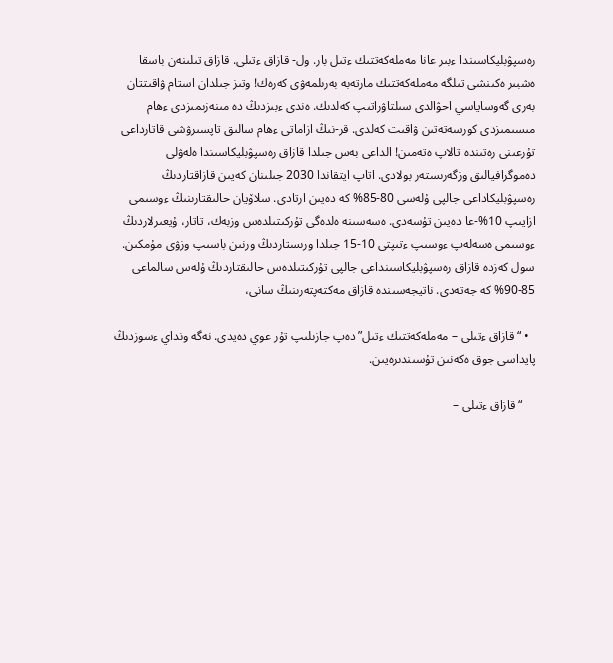رەسپۋبليكاسىندا ءبىر عانا مەملەكەتتىك ءتىل بار. ول- قازاق ءتىلى. قازاق تىلىنەن باسقا ەشبىر ەكىنشى تىلگە مەملەكەتتىك مارتەبە بەرىلمەۋى كەرەك! وتىز جىلدان استام ۋاقىتتان بەرى گەوساياسي احۋالدى سىلتاۋراتىپ كەلدىك. ەندى ءبىزدىڭ دە مىنەزىمىزدى ءھام مىسىمىزدى كورسەتەتىن ۋاقىت كەلدى. قر-نىڭ ازاماتى ءھام سالىق تاپسىرۋشى قاتارداعى تۇرعىنى رەتىندە تالاپ ەتەمىن! الداعى بەس جىلدا قازاق رەسپۋبليكاسىندا ەلەۋلى دەموگرافيالىق وزگەرىستەر بولادى. اتاپ ايتقاندا 2030 جىلىنان كەيىن قازاقتاردىڭ رەسپۋبليكاداعى جالپى ۇلەسى 80-85% كە دەيىن ارتادى. سلاۆيان حالىقتارىنىڭ ءوسىمى ازايىپ 10%-عا دەيىن تۇسەدى. ەسەسىنە ەلدەگى تۇركىتىلدەس وزبەك، تاتار، ۇيعىرلاردىڭ ءوسىمى ەسەلەپ ءوسىپ ءتىپتى 10-15 جىلدا ورىستاردىڭ ورنىن باسىپ وزۋى مۇمكىن. سول كەزدە قازاق رەسپۋبليكاسىنداعى جالپى تۇركىتىلدەس حالىقتاردىڭ ۇلەس سالماعى 85-90% كە جەتەدى. ناتيجەسىندە قازاق مەكتەپتەرىنىڭ سانى،

  • “قازاق ءتىلى – مەملەكەتتىك ءتىل” دەپ جازىلىپ تۇر عوي دەيدى. نەگە ونداي ءسوزدىڭ پايداسى جوق ەكەنىن تۇسىندىرەيىن.

    “قازاق ءتىلى –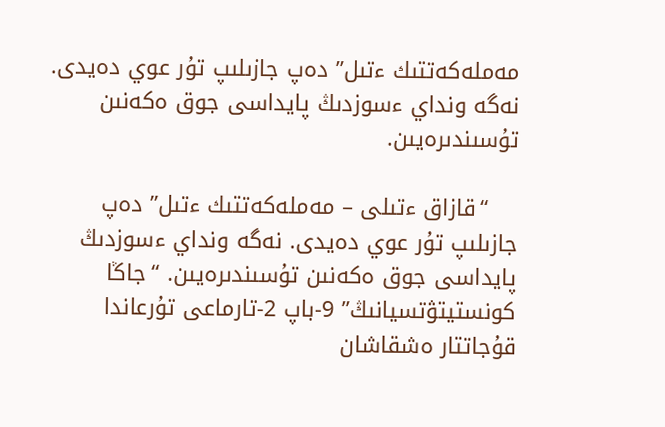مەملەكەتتىك ءتىل” دەپ جازىلىپ تۇر عوي دەيدى. نەگە ونداي ءسوزدىڭ پايداسى جوق ەكەنىن تۇسىندىرەيىن.

    “قازاق ءتىلى – مەملەكەتتىك ءتىل” دەپ جازىلىپ تۇر عوي دەيدى. نەگە ونداي ءسوزدىڭ پايداسى جوق ەكەنىن تۇسىندىرەيىن. “جاڭا كونستيتۋتسيانىڭ” 9-باپ 2-تارماعى تۇرعاندا قۇجاتتار ەشقاشان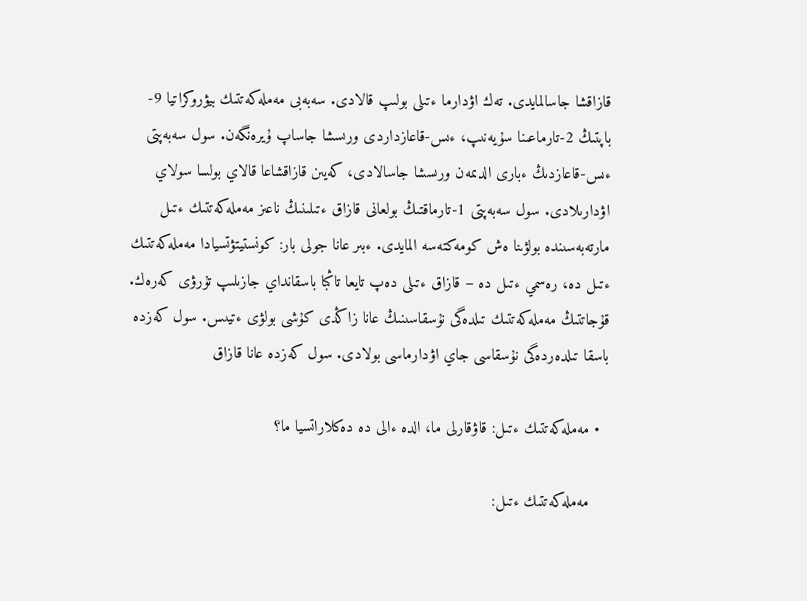قازاقشا جاسالمايدى. تەك اۋدارما ءتىلى بولىپ قالادى. سەبەبى مەملەكەتتىك بيۋروكراتيا 9-باپتىڭ 2-تارماعىنا سۇيەنىپ، ءىس-قاعازداردى ورىسشا جاساپ ۇيرەنگەن. سول سەبەپتى ءىس-قاعازدىڭ ءبارى الدىمەن ورىسشا جاسالادى، كەيىن قازاقشاعا قالاي بولسا سولاي اۋدارىلادى. سول سەبەپتى 1-تارماقتىڭ بولعانى قازاق ءتىلىنىڭ ناعىز مەملەكەتتىك ءتىل مارتەبەسىندە بولۋىنا ەش كومەكتەسە المايدى. ءبىر عانا جولى بار: كونستيتۋتسيادا مەملەكەتتىك ءتىل دە، رەسمي ءتىل دە – قازاق ءتىلى دەپ تايعا تاڭبا باسقانداي جازىلىپ تۇرۋى كەرەك. قۇجاتتىڭ مەملەكەتتىك تىلدەگى نۇسقاسىنىڭ عانا زاڭدى كۇشى بولۋى ءتيىس. سول كەزدە باسقا تىلدەردەگى نۇسقاسى جاي اۋدارماسى بولادى. سول كەزدە عانا قازاق

  • مەملەكەتتىك ءتىل: قاۋقارلى ما، الدە ءالى دە دەكلاراتسيا ما؟

    مەملەكەتتىك ءتىل: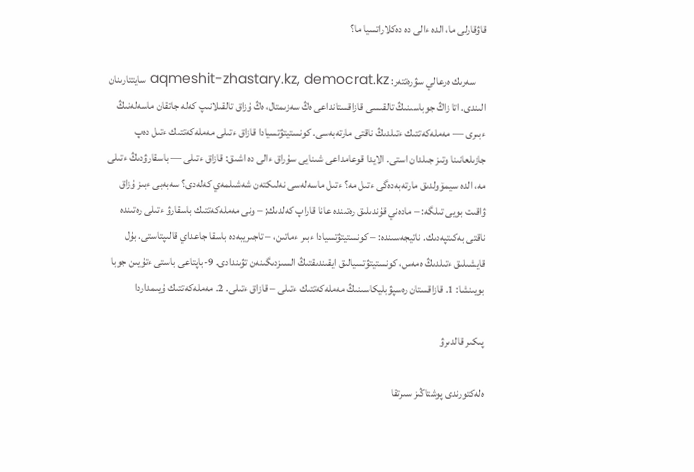قاۋقارلى ما، الدە ءالى دە دەكلاراتسيا ما؟

     سەرىك ەرعالي سۋرەتتەر: aqmeshit-zhastary.kz, democrat.kz سايتتارىنان الىندى. اتا زاڭ جوباسىنىڭ تالقىسى قازاقستانداعى ەڭ سەزىمتال، ەڭ ۇزاق تالقىلانىپ كەلە جاتقان ماسەلەنىڭ ءبىرى — مەملەكەتتىك ءتىلدىڭ ناقتى مارتەبەسى. كونستيتۋتسيادا قازاق ءتىلى مەملەكەتتىك ءتىل دەپ جازىلعانىنا وتىز جىلدان استى. الايدا قوعامداعى شىنايى سۇراق ءالى دە اشىق: قازاق ءتىلى — باسقارۋدىڭ ءتىلى مە، الدە سيمۆولدىق مارتەبەدەگى ءتىل مە؟ ءتىل ماسەلەسى نەلىكتەن شەشىلمەي كەلەدى؟ سەبەبى ءبىز ۇزاق ۋاقىت بويى تىلگە: – مادەني قۇندىلىق رەتىندە عانا قاراپ كەلدىك; – ونى مەملەكەتتىك باسقارۋ ءتىلى رەتىندە ناقتى بەكىتپەدىك. ناتيجەسىندە: – كونستيتۋتسيادا ءبىر ءماتىن، – تاجىريبەدە باسقا جاعداي قالىپتاستى. بۇل قايشىلىق ءتىلدىڭ ەمەس، كونستيتۋتسيالىق ايقىندىقتىڭ السىزدىگىنەن تۋىندادى. 9-باپتاعى باستى ءتۇيىن جوبا بويىنشا: 1. قازاقستان رەسپۋبليكاسىنىڭ مەملەكەتتىك ءتىلى – قازاق ءتىلى. 2. مەملەكەتتىك ۇيىمداردا

پىكىر قالدىرۋ

ەلەكتورندى پوشتاڭىز سىرتقا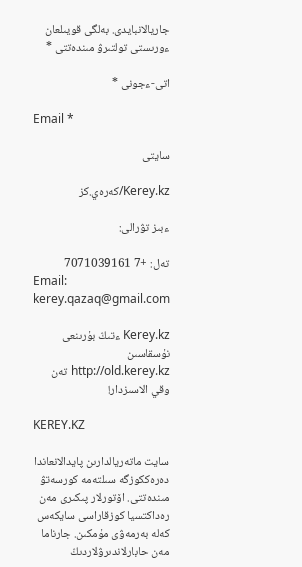جاريالانبايدى. بەلگى قويىلعان ءورىستى تولتىرۋ مىندەتتى *

اتى-ءجونى *

Email *

سايتى

Kerey.kz/كەرەي.كز

ءبىز تۋرالى:

تەل: +7 7071039161
Email: kerey.qazaq@gmail.com

Kerey.kz ءتىڭ بۇرىنعى نۇسقاسىن http://old.kerey.kz تەن وقي الاسىزدار!

KEREY.KZ

سايت ماتەريالدارىن پايدالانعاندا دەرەككوزگە سىلتەمە كورسەتۋ مىندەتتى. اۆتورلار پىكىرى مەن رەداكتسيا كوزقاراسى سايكەس كەلە بەرمەۋى مۇمكىن. جارناما مەن حابارلاندىرۋلاردىڭ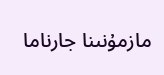مازمۇنىنا جارناما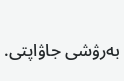بەرۋشى جاۋاپتى.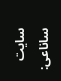سايت ساناعى: